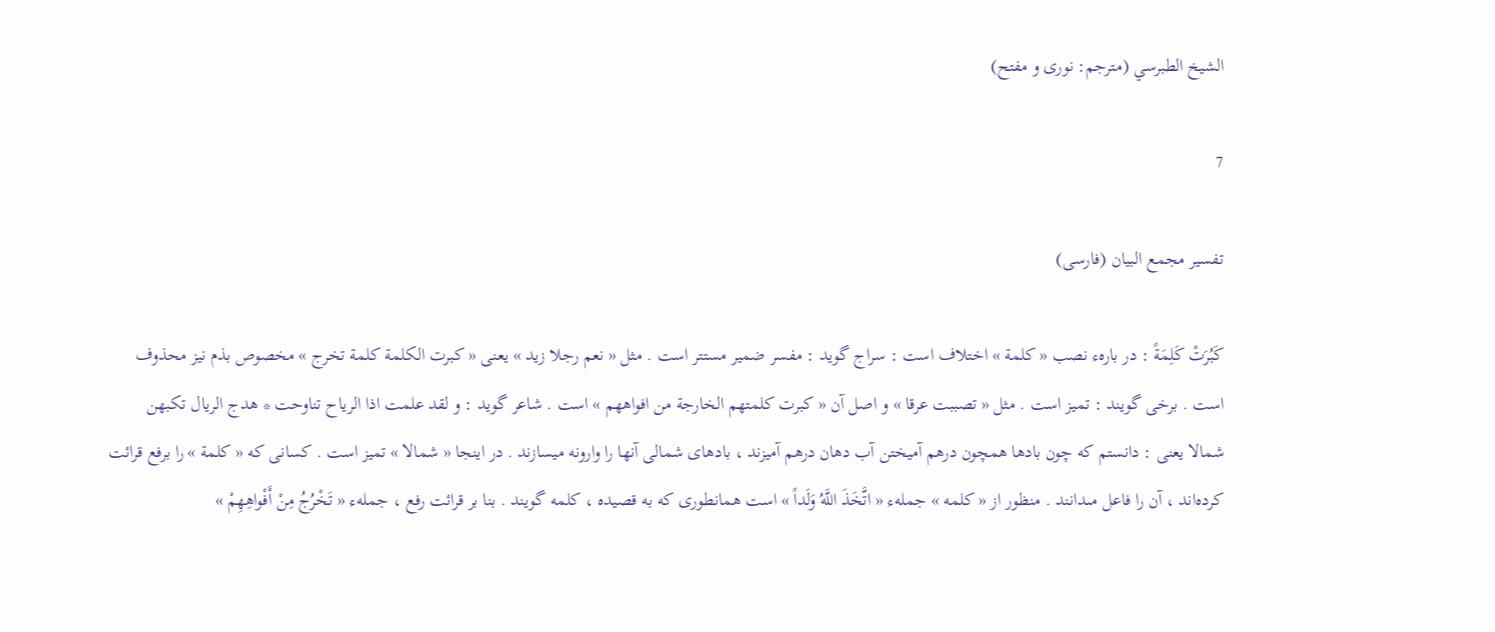الشيخ الطبرسي (مترجم: نورى و مفتح)

7

تفسير مجمع البيان (فارسى)

كَبُرَتْ كَلِمَةً : در بارهء نصب « كلمة » اختلاف است : سراج گويد : مفسر ضمير مستتر است . مثل « نعم رجلا زيد » يعنى « كبرت الكلمة كلمة تخرج » مخصوص بذم نيز محذوف است . برخى گويند : تميز است . مثل « تصببت عرقا » و اصل آن « كبرت كلمتهم الخارجة من افواههم » است . شاعر گويد : و لقد علمت اذا الرياح تناوحت * هدج الريال تكبهن شمالا يعنى : دانستم كه چون بادها همچون درهم آميختن آب دهان درهم آميزند ، بادهاى شمالى آنها را وارونه ميسازند . در اينجا « شمالا » تميز است . كسانى كه « كلمة » را برفع قرائت كرده‌اند ، آن را فاعل مىدانند . منظور از « كلمه » جملهء « اتَّخَذَ اللَّهُ وَلَداً » است همانطورى كه به قصيده ، كلمه گويند . بنا بر قرائت رفع ، جملهء « تَخْرُجُ مِنْ أَفْواهِهِمْ »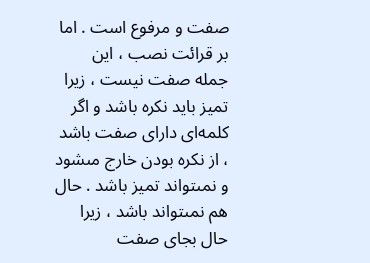صفت و مرفوع است . اما بر قرائت نصب ، اين جمله صفت نيست ، زيرا تميز بايد نكره باشد و اگر كلمه‌اى داراى صفت باشد ، از نكره بودن خارج مىشود و نمىتواند تميز باشد . حال هم نمىتواند باشد ، زيرا حال بجاى صفت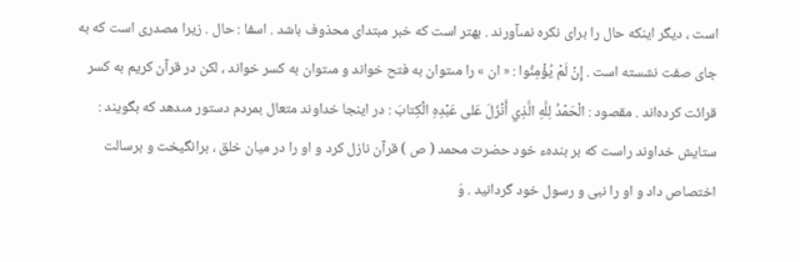است ، ديگر اينكه حال را براى نكره نمىآورند . بهتر است كه خبر مبتداى محذوف باشد . اسفا : حال . زيرا مصدرى است كه به جاى صفت نشسته است . إِنْ لَمْ يُؤْمِنُوا : « ان » را مىتوان به فتح خواند و مىتوان به كسر خواند ، لكن در قرآن كريم به كسر قرائت كرده‌اند . مقصود : الْحَمْدُ لِلَّهِ الَّذِي أَنْزَلَ عَلى عَبْدِهِ الْكِتابَ : در اينجا خداوند متعال بمردم دستور مىدهد كه بگويند : ستايش خداوند راست كه بر بندهء خود حضرت محمد ( ص ) قرآن نازل كرد و او را در ميان خلق ، برانگيخت و برسالت اختصاص داد و او را نبى و رسول خود گردانيد . وَ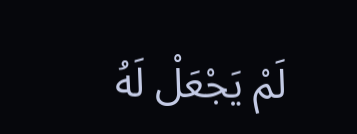لَمْ يَجْعَلْ لَهُ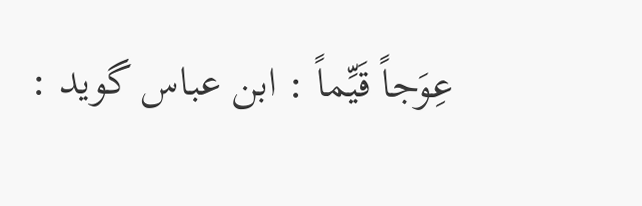عِوَجاً قَيِّماً : ابن عباس گويد :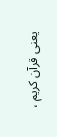يعنى قرآن كريم ،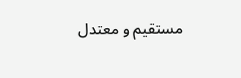مستقيم و معتدل